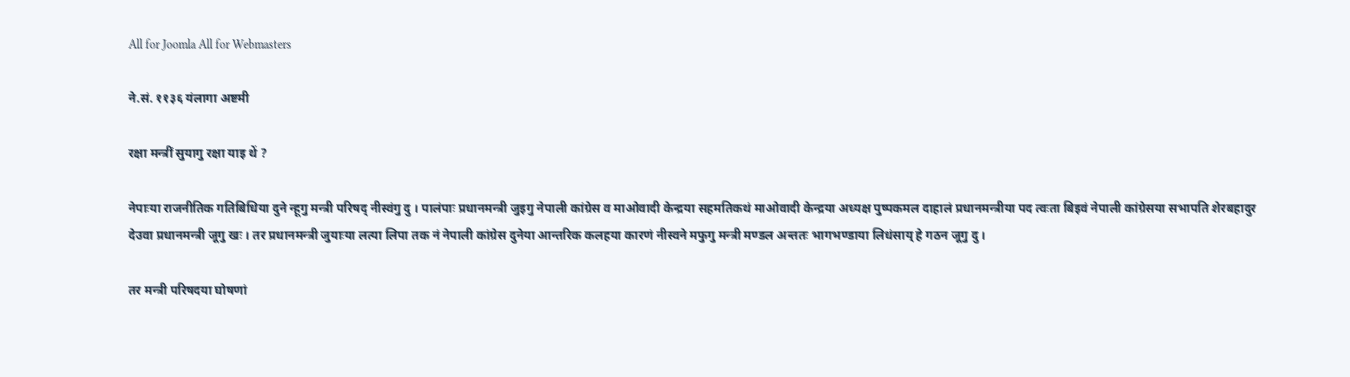All for Joomla All for Webmasters

ने.सं. ११३६ यंलागा अष्टमी

रक्षा मन्त्रीं सुयागु रक्षा याइ थें ?

नेपाःया राजनीतिक गतिबिधिया दुने न्हूगु मन्त्री परिषद् नीस्वंगु दु । पालंपाः प्रधानमन्त्री जुइगु नेपाली कांग्रेस व माओवादी केन्द्रया सहमतिकथं माओवादी केन्द्रया अध्यक्ष पुष्पकमल दाहालं प्रधानमन्त्रीया पद त्वःता बिइवं नेपाली कांग्रेसया सभापति शेरबहादुर देउवा प्रधानमन्त्री जूगु खः । तर प्रधानमन्त्री जुयाःया लत्या लिपा तक नं नेपाली कांग्रेस दुनेया आन्तरिक कलहया कारणं नीस्वने मफुगु मन्त्री मण्डल अन्ततः भागभण्डाया लिधंसाय् हे गठन जूगु दु ।

तर मन्त्री परिषदया घोषणां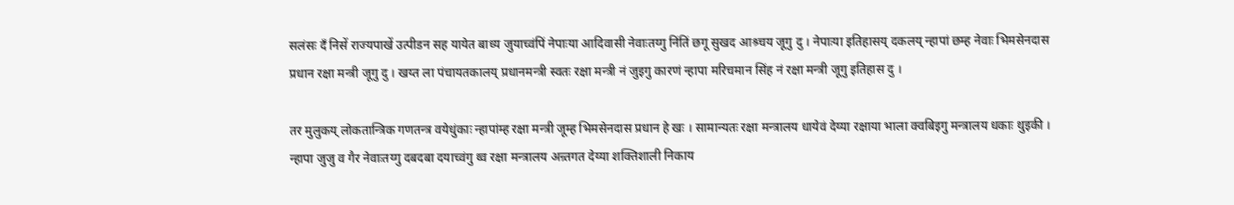सलंसः दँ निसें राज्यपाखें उत्पीडन सह यायेत बाध्य जुयाच्वंपिं नेपाःया आदिवासी नेवाःतय्गु निंतिं छगू सुखद आश्र्चय जूगु दु । नेपाःया इतिहासय् दकलय् न्हापां छम्ह नेवाः भिमसेनदास प्रधान रक्षा मन्त्री जूगु दु । खय्त ला पंचायतकालय् प्रधानमन्त्री स्वतः रक्षा मन्त्री नं जुइगु कारणं न्हापा मरिचमान सिंह नं रक्षा मन्त्री जूगु इतिहास दु ।

तर मुलुकय् लोकतान्त्रिक गणतन्त्र वयेधुंकाः न्हापांम्ह रक्षा मन्त्री जूम्ह भिमसेनदास प्रधान हे खः । सामान्यतः रक्षा मन्त्रालय धायेवं देय्या रक्षाया भाला क्वबिइगु मन्त्रालय धकाः थुइकी । न्हापा जुजु व गैर नेवाःतय्गु दबदबा दयाच्वंगु थ्व रक्षा मन्त्रालय अन्र्तगत देय्या शक्तिशाली निकाय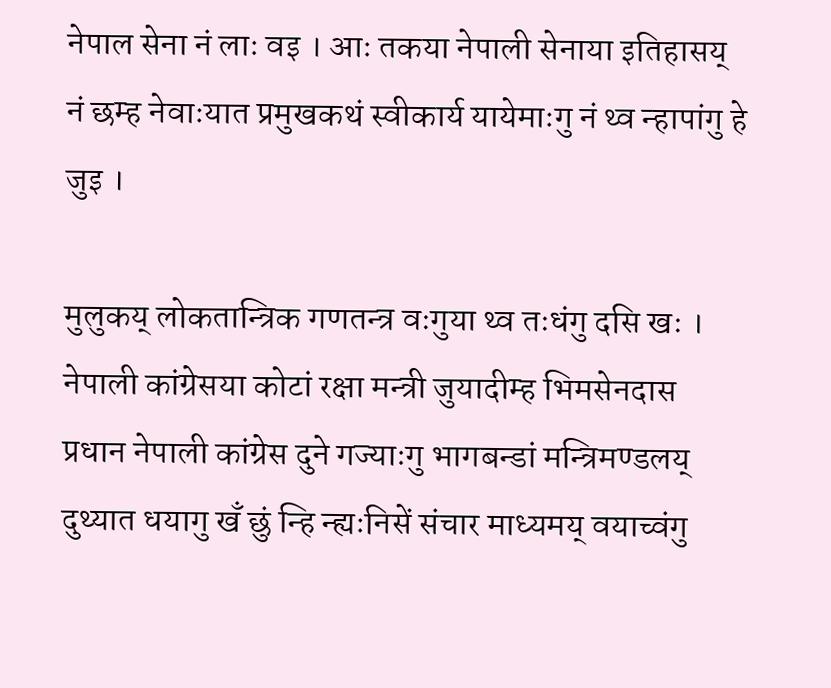नेपाल सेना नं लाः वइ । आः तकया नेपाली सेनाया इतिहासय् नं छम्ह नेवाःयात प्रमुखकथं स्वीकार्य यायेमाःगु नं थ्व न्हापांगु हे जुइ ।

मुलुकय् लोकतान्त्रिक गणतन्त्र वःगुया थ्व तःधंगु दसि खः । नेपाली कांग्रेसया कोटां रक्षा मन्त्री जुयादीम्ह भिमसेनदास प्रधान नेपाली कांग्रेस दुने गज्याःगु भागबन्डां मन्त्रिमण्डलय् दुथ्यात धयागु खँ छुं न्हि न्ह्यःनिसें संचार माध्यमय् वयाच्वंगु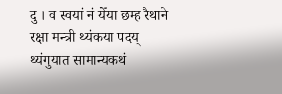दु । व स्वयां नं येँया छम्ह रैथाने रक्षा मन्त्री थ्यंकया पदय् थ्यंगुयात सामान्यकथं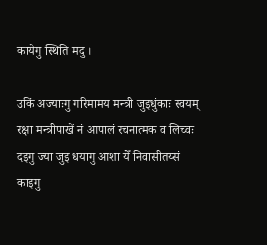कायेगु स्थिति मदु ।

उकिं अज्याःगु गरिमामय मन्त्री जुइधुंकाः स्वयम् रक्षा मन्त्रीपाखें नं आपालं रचनात्मक व लिच्वः दइगु ज्या जुइ धयागु आशा येँ निवासीतय्सं काइगु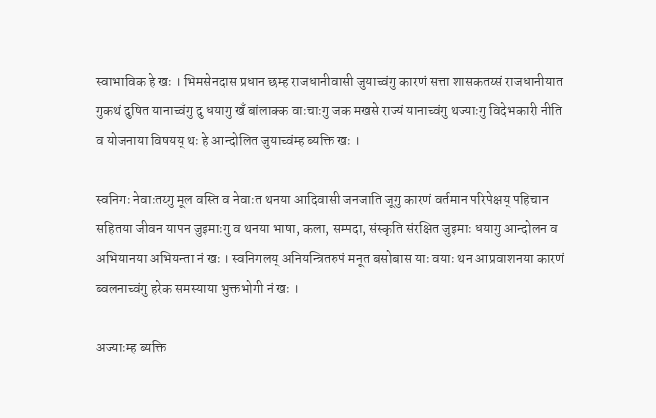स्वाभाविक हे खः । भिमसेनदास प्रधान छम्ह राजधानीवासी जुयाच्वंगु कारणं सत्ता शासकतय्सं राजधानीयात गुकथं दुषित यानाच्वंगु दु धयागु खँ बांलाक्क वाःचाःगु जक मखसे राज्यं यानाच्वंगु थज्याःगु विदेभकारी नीति व योजनाया विषयय् थः हे आन्दोलित जुयाच्वंम्ह ब्यक्ति खः ।

स्वनिगः नेवाःतय्गु मूल वस्ति व नेवाःत थनया आदिवासी जनजाति जूगु कारणं वर्तमान परिपेक्षय् पहिचान सहितया जीवन यापन जुइमाःगु व थनया भाषा, कला, सम्पदा, संस्कृति संरक्षित जुइमाः धयागु आन्दोलन व अभियानया अभियन्ता नं खः । स्वनिगलय् अनियन्त्रितरुपं मनूत बसोबास याः वयाः थन आप्रवाशनया कारणं ब्वलनाच्वंगु हरेक समस्याया भुक्तभोगी नं खः ।

अज्याःम्ह ब्यक्ति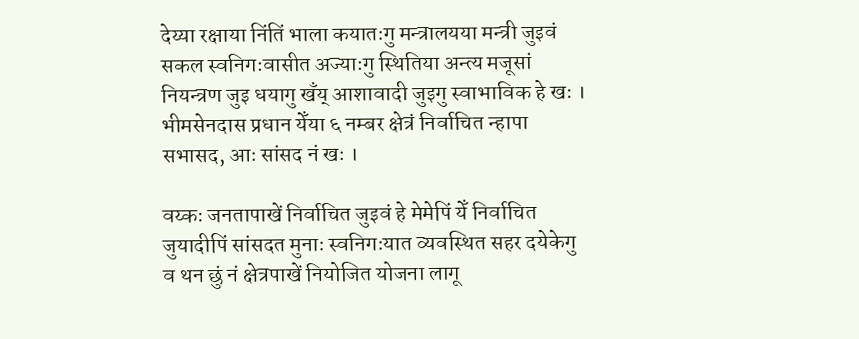देय्या रक्षाया निंतिं भाला कयातःगु मन्त्रालयया मन्त्री जुइवं सकल स्वनिगःवासीत अज्याःगु स्थितिया अन्त्य मजूसां नियन्त्रण जुइ धयागु खँय् आशावादी जुइगु स्वाभाविक हे खः । भीमसेनदास प्रधान येँया ६ नम्बर क्षेत्रं निर्वाचित न्हापा सभासद, आः सांसद नं खः ।

वय्कः जनतापाखें निर्वाचित जुइवं हे मेमेपिं येँ निर्वाचित जुयादीपिं सांसदत मुनाः स्वनिगःयात व्यवस्थित सहर दयेकेगु व थन छुं नं क्षेत्रपाखें नियोजित योजना लागू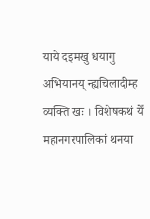याये दइमखु धयागु अभियानय् न्ह्यचिलादीम्ह व्यक्ति खः । विशेषकथं येँ महानगरपालिकां थनया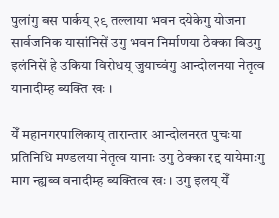पुलांगु बस पार्कय् २९ तल्लाया भवन दयेकेगु योजना सार्वजनिक यासांनिसें उगु भवन निर्माणया ठेक्का बिउगु इलंनिसें हे उकिया विरोधय् जुयाच्वंगु आन्दोलनया नेतृत्व यानादीम्ह ब्यक्ति खः ।

येँ महानगरपालिकाय् तारान्तार आन्दोलनरत पुचःया प्रतिनिधि मण्डलया नेतृत्व यानाः उगु ठेक्का रद्द यायेमाःगु माग न्ह्यब्व वनादीम्ह ब्यक्तित्व खः । उगु इलय् येँ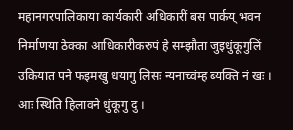महानगरपालिकाया कार्यकारी अधिकारीं बस पार्कय् भवन निर्माणया ठेक्का आधिकारीकरुपं हे सम्झौता जुइधुंकूगुलिं उकियात पने फइमखु धयागु लिसः न्यनाच्वंम्ह ब्यक्ति नं खः । आः स्थिति हिलावने धुंकूगु दु ।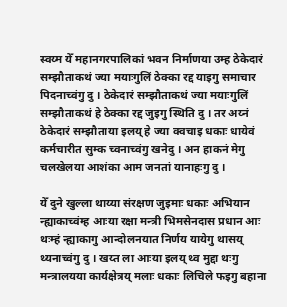स्वय्म येँ महानगरपालिकां भवन निर्माणया उम्ह ठेकेदारं सम्झौताकथं ज्या मयाःगुलिं ठेक्का रद्द याइगु समाचार पिदनाच्वंगु दु । ठेकेदारं सम्झौताकथं ज्या मयाःगुलिं सम्झौताकथं हे ठेक्का रद्द जुइगु स्थिति दु । तर अय्नं ठेकेदारं सम्झौताया इलय् हे ज्या क्वचाइ धकाः धायेवं कर्मचारीत सुम्क च्वनाच्वंगु खनेदु । अन हाकनं मेगु चलखेलया आशंका आम जनतां यानाहःगु दु ।

येँ दुने खुल्ला थाय्या संरक्षण जुइमाः धकाः अभियान न्ह्याकाच्वंम्ह आःया रक्षा मन्त्री भिमसेनदास प्रधान आः थःम्हं न्ह्याकागु आन्दोलनयात निर्णय यायेगु थासय् थ्यनाच्वंगु दु । खय्त ला आःया इलय् थ्व मुद्दा थःगु मन्त्रालयया कार्यक्षेत्रय् मलाः धकाः लिचिले फइगु बहाना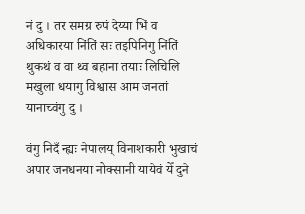नं दु । तर समग्र रुपं देय्या भिं व अधिकारया निंतिं सः तइपिनिगु निंतिं थुकथं व वा थ्व बहाना तयाः लिचिलि मखुला धयागु विश्वास आम जनतां यानाच्वंगु दु ।

वंगु निदँ न्ह्यः नेपालय् विनाशकारी भुखाचं अपार जनधनया नोक्सानी यायेवं येँ दुने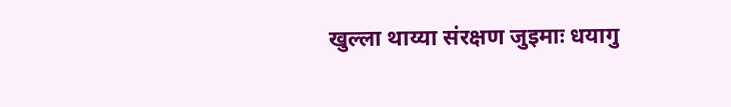खुल्ला थाय्या संरक्षण जुइमाः धयागु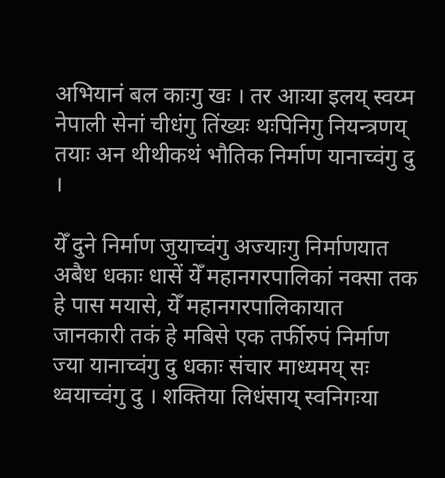अभियानं बल काःगु खः । तर आःया इलय् स्वय्म नेपाली सेनां चीधंगु तिंख्यः थःपिनिगु नियन्त्रणय् तयाः अन थीथीकथं भौतिक निर्माण यानाच्वंगु दु ।

येँ दुने निर्माण जुयाच्वंगु अज्याःगु निर्माणयात अबैध धकाः धासें येँ महानगरपालिकां नक्सा तक हे पास मयासे, येँ महानगरपालिकायात जानकारी तकं हे मबिसे एक तर्फीरुपं निर्माण ज्या यानाच्वंगु दु धकाः संचार माध्यमय् सः थ्वयाच्वंगु दु । शक्तिया लिधंसाय् स्वनिगःया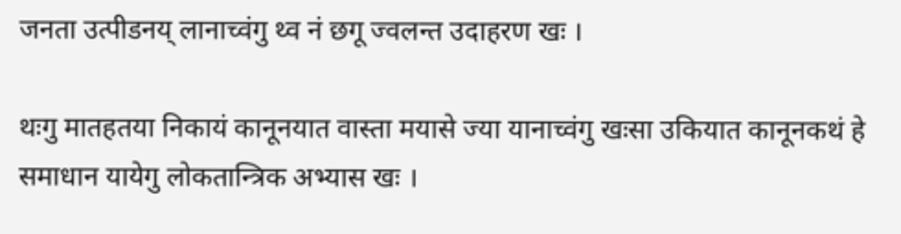जनता उत्पीडनय् लानाच्वंगु थ्व नं छगू ज्वलन्त उदाहरण खः ।

थःगु मातहतया निकायं कानूनयात वास्ता मयासे ज्या यानाच्वंगु खःसा उकियात कानूनकथं हे समाधान यायेगु लोकतान्त्रिक अभ्यास खः ।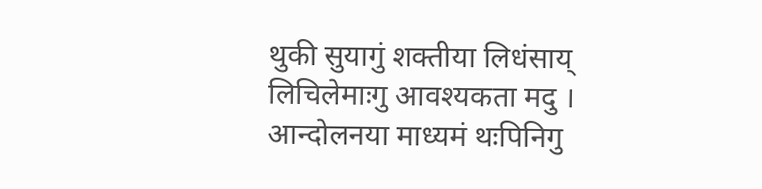थुकी सुयागुं शक्तीया लिधंसाय् लिचिलेमाःगु आवश्यकता मदु । आन्दोलनया माध्यमं थःपिनिगु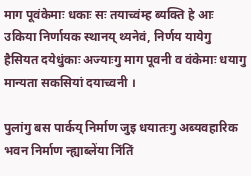माग पूवंकेमाः धकाः सः तयाच्वंम्ह ब्यक्ति हे आः उकिया निर्णायक स्थानय् थ्यनेवं, निर्णय यायेगु हैसियत दयेधुंकाः अज्याःगु माग पूवनी व वंकेमाः धयागु मान्यता सकसियां दयाच्वनी ।

पुलांगु बस पार्कय् निर्माण जुइ धयातःगु अब्यवहारिक भवन निर्माण न्ह्याब्लेंया निंतिं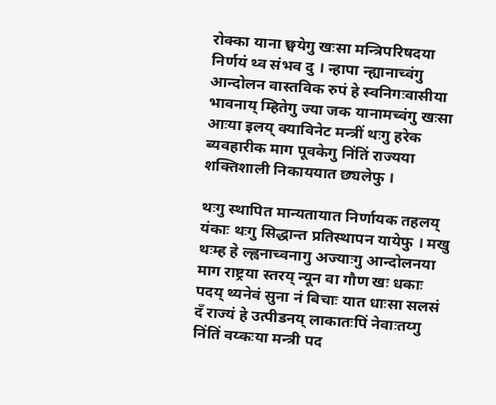रोक्का याना छ्वयेगु खःसा मन्त्रिपरिषदया निर्णयं थ्व संभव दु । न्हापा न्ह्यानाच्वंगु आन्दोलन वास्तविक रुपं हे स्वनिगःवासीया भावनाय् म्हितेगु ज्या जक यानामच्वंगु खःसा आःया इलय् क्याविनेट मन्त्रीं थःगु हरेक ब्यवहारीक माग पूवकेगु निंतिं राज्यया शक्तिशाली निकाययात छ्यलेफु ।

थःगु स्थापित मान्यतायात निर्णायक तहलय् यंकाः थःगु सिद्धान्त प्रतिस्थापन यायेफु । मखु थःम्ह हे ल्ह्वनाच्वनागु अज्याःगु आन्दोलनया माग राष्ट्रया स्तरय् न्यून वा गौण खः धकाः पदय् थ्यनेवं सुना नं बिचाः यात धाःसा सलसं दँ राज्यं हे उत्पीडनय् लाकातःपिं नेवाःतय्गु निंतिं वय्कःया मन्त्री पद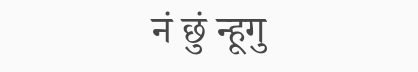नं छुं न्हूगु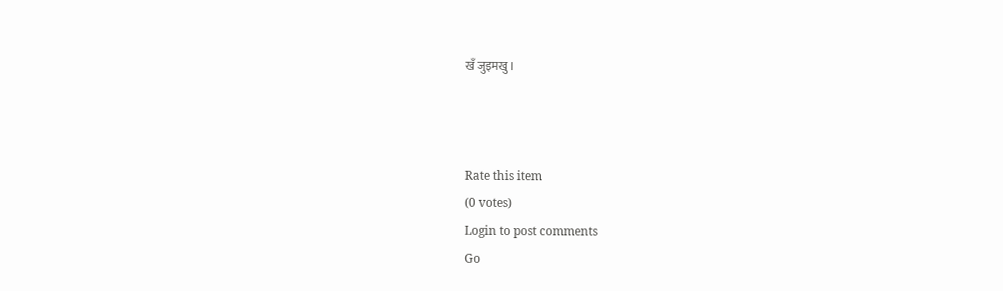खँ जुइमखु ।



Rate this item
(0 votes)
Login to post comments
Go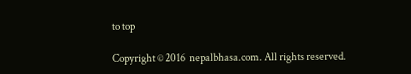to top

Copyright © 2016  nepalbhasa.com. All rights reserved.